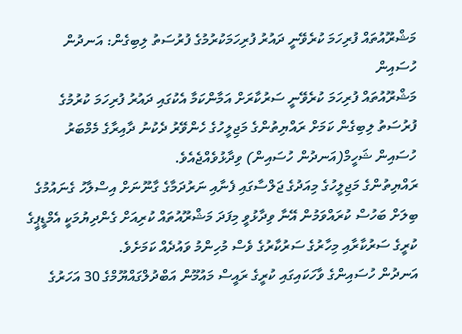މަޝްރޫއުތައް ފުރިހަމަ ކުރެވޭނީ ދައުރު ފުރިހަމަކުރުމުގެ ފުރުސަތު ލިބިގެން: އަނދުން ހުސައިން
މަޝްރޫއުތައް ފުރިހަމަ ކުރެވޭނީ ސަރުކާރަށް އަމާންކަމާ އެކުގައި ދައުރު ފުރިހަމަ ކުރުމުގެ ފުރުސަތު ލިބިގެން ކަމަށް ރައްޔިތުންގެ މަޖިލީހުގެ ހެންވޭރު ދެކުނު ދާއިރާގެ މެމްބަރު ހުސައިން ޝަހީމް(އަނދުން ހުސައިން) ވިދާޅުވެއްޖެއެވެ.
ރައްޔިތުންގެ މަޖިލީހުގެ މިއަދުގެ ޖަލްސާގައި ފެނާއި ނަރުދަމާގެ ގާނޫނަށް އިސްލާހު ގެނައުމުގެ ބިލަށް ބަހުސް ކުރައްވަމުން އޭނާ ވިދާޅުވީ މިފަދަ މަޝްރޫއުތައް ކުރިއަށް ގެންދިޔުމަކީ އެމްޑީޕީގެ ކުރީގެ ސަރުކާރާއި މިހާރުގެ ސަރުކާރުގެ ވެސް މުހިންމު ވައުދެއް ކަމަށެވެ.
އަނދުން ހުސައިންގެ ވާހަކައިގައި ކުރީގެ ރައީސް މައުމޫން އަބްދުލްގައްޔޫމްގެ 30 އަހަރުގެ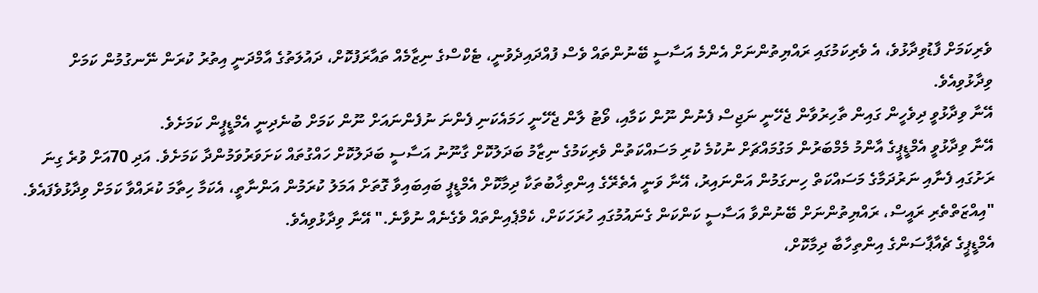ވެރިކަމަށް ފާޑުވިދާޅުވެ، އެ ވެރިކަމުގައި ރައްޔިތުންނަށް އެންމެ އަސާސީ ބޭނުންތައް ވެސް ފުއްދައިދެވުނީ، ޓެކްސްގެ ނިޒާމެއް ތައާރަފުކޮށް، ދައުލަތުގެ އާމްދަނީ އިތުރު ކުރަން ނޭނގުމުން ކަމަށް ވިދާޅުވިއެވެ.
އޭނާ ވިދާޅުވީ ދިވެހީން ގައިން ތާހިރުވާން ޖެހޭނީ ނަޖިސް ފެނުން ނޫން ކަމާއި، ވޯޓު ލާން ޖެހޭނީ ހަމައެކަނި ފެންނަ ނުފެންނައަށް ނޫން ކަމަށް ބުނެދިނީ އެމްޑީޕީން ކަމަށެވެ.
އޭނާ ވިދާޅުވީ އެމްޑީޕީގެ އާންމު މެމްބަރުން މަގުމައްޗަށް ނުކުމެ ކުރި މަސައްކަތުން ވެރިކަމުގެ ނިޒާމު ބަދަލުކޮށް ގާނޫނު އަސާސީ ބަދަލުކޮށް ހައްގުތައް ކަށަވަރުވަމުންދާ ކަމަށެވެ. އަދި 70އަށް ވުރެ ގިނަ ރަށުގައި ފެނާއި ނަރުދަމާގެ މަސައްކަތް ހިނގަމުން އަންނައިރު، އޭނާ ވަނީ އެތެރޭގެ އިންތިޚާބުތަކާ ދިމާކޮށް އެމްޑީޕީ ބައިބައިވާ ގޮތަށް އަމަލު ކުރަމުން އަންނާތީ، އެކަމާ ހިތާމަ ކުރައްވާ ކަމަށް ވިދާޅުވެފައެވެ.
"އިއްޒަތްތެރި ރައީސް، ރައްޔިތުންނަށް ބޭނުންވާ އަސާސީ ކަންކަން ގެނައުމުގައި ހުރަހަކަށް، ކެމްޕެއިންތައް ވެގެނެއް ނުވާނެ." އޭނާ ވިދާޅުވިއެވެ.
އެމްޑީޕީގެ ޗެއާޕާސަންގެ އިންތިހާބާ ދިމާކޮށް،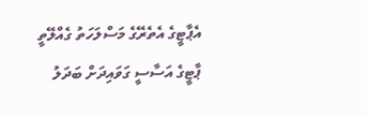އެޕާޓީގެ އެތެރޭގެ މަސްލަހަތު ގެއްލޭތީ ޕާޓީގެ އަސާސީ ގަވައިދަށް ބަދަލު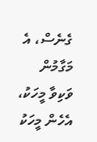ގެނެސް، އެ މަގާމުން ވަކިވާ މީހަކު، އެހެން މީހަކު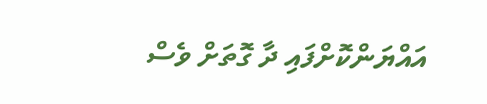އައްޔަންކޮށްފައި ދާ ގޮތަށް ވެސް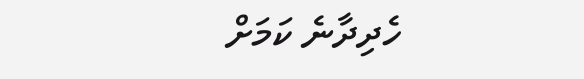ހެދިދާނެ ކަމަށް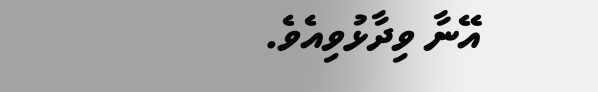އޭނާ ވިދާޅުވިއެވެ.